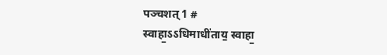पञ्चशत् 1 #
स्वाहा॒ऽऽधिमाधी॑ताय॒ स्वाहा॒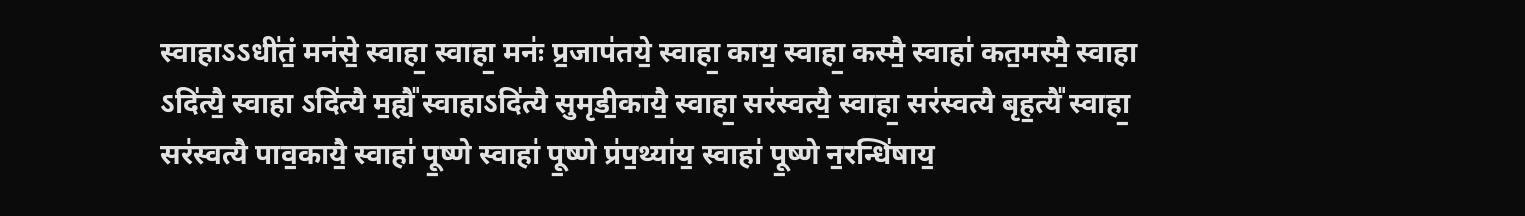स्वाहाऽऽधी॑तं॒ मन॑से॒ स्वाहा॒ स्वाहा॒ मनः॑ प्र॒जाप॑तये॒ स्वाहा॒ काय॒ स्वाहा॒ कस्मै॒ स्वाहा॑ कत॒मस्मै॒ स्वाहा ऽदि॑त्यै॒ स्वाहा ऽदि॑त्यै म॒ह्यै᳚ स्वाहाऽदि॑त्यै सुमृडी॒कायै॒ स्वाहा॒ सर॑स्वत्यै॒ स्वाहा॒ सर॑स्वत्यै बृह॒त्यै᳚ स्वाहा॒ सर॑स्वत्यै पाव॒कायै॒ स्वाहा॑ पू॒ष्णे स्वाहा॑ पू॒ष्णे प्र॑प॒थ्या॑य॒ स्वाहा॑ पू॒ष्णे न॒रन्धि॑षाय॒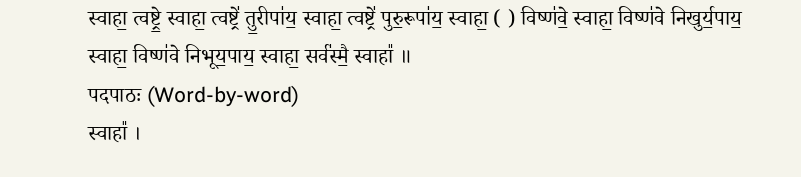स्वाहा॒ त्वष्ट्रे॒ स्वाहा॒ त्वष्ट्रे॑ तु॒रीपा॑य॒ स्वाहा॒ त्वष्ट्रे॑ पुरु॒रूपा॑य॒ स्वाहा॒ ( ) विष्ण॑वे॒ स्वाहा॒ विष्ण॑वे निखुर्य॒पाय॒ स्वाहा॒ विष्ण॑वे निभूय॒पाय॒ स्वाहा॒ सर्व॑स्मै॒ स्वाहा᳚ ॥
पदपाठः (Word-by-word)
स्वाहा᳚ ।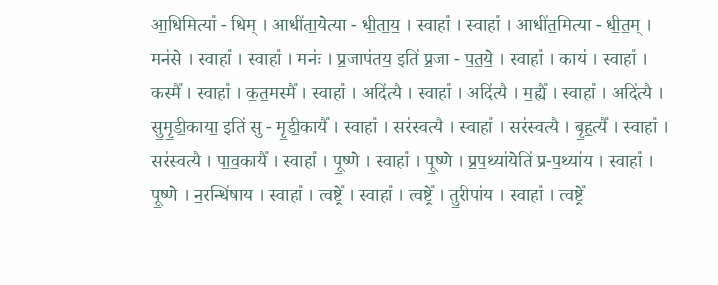आ॒धिमित्या᳚ - धिम् । आधी॑ता॒येत्या - धी॒ता॒य॒ । स्वाहा᳚ । स्वाहा᳚ । आधी॑त॒मित्या - धी॒त॒म् । मन॑से । स्वाहा᳚ । स्वाहा᳚ । मनः॑ । प्र॒जाप॑तय॒ इति॑ प्र॒जा - प॒त॒ये॒ । स्वाहा᳚ । काय॑ । स्वाहा᳚ । कस्मै᳚ । स्वाहा᳚ । क॒त॒मस्मै᳚ । स्वाहा᳚ । अदि॑त्यै । स्वाहा᳚ । अदि॑त्यै । म॒ह्यै᳚ । स्वाहा᳚ । अदि॑त्यै । सु॒मृ॒डी॒काया॒ इति॑ सु - मृ॒डी॒कायै᳚ । स्वाहा᳚ । सर॑स्वत्यै । स्वाहा᳚ । सर॑स्वत्यै । बृ॒ह॒त्यै᳚ । स्वाहा᳚ । सर॑स्वत्यै । पा॒व॒कायै᳚ । स्वाहा᳚ । पू॒ष्णे । स्वाहा᳚ । पू॒ष्णे । प्र॒प॒थ्या॑येति॑ प्र-प॒थ्या॑य । स्वाहा᳚ । पू॒ष्णे । न॒रन्धि॑षाय । स्वाहा᳚ । त्वष्ट्रे᳚ । स्वाहा᳚ । त्वष्ट्रे᳚ । तु॒रीपा॑य । स्वाहा᳚ । त्वष्ट्रे᳚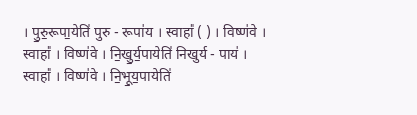। पु॒रु॒रूपा॒येति॑ पुरु - रूपा॑य । स्वाहा᳚ ( ) । विष्ण॑वे । स्वाहा᳚ । विष्ण॑वे । नि॒खु॒र्य॒पायेति॑ निखुर्य - पाय॑ । स्वाहा᳚ । विष्ण॑वे । नि॒भू॒य॒पायेति॑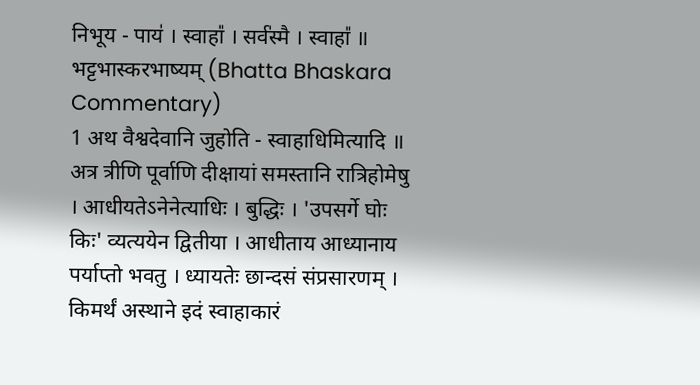निभूय - पाय॑ । स्वाहा᳚ । सर्व॑स्मै । स्वाहा᳚ ॥
भट्टभास्करभाष्यम् (Bhatta Bhaskara Commentary)
1 अथ वैश्वदेवानि जुहोति - स्वाहाधिमित्यादि ॥ अत्र त्रीणि पूर्वाणि दीक्षायां समस्तानि रात्रिहोमेषु । आधीयतेऽनेनेत्याधिः । बुद्धिः । 'उपसर्गे घोः किः' व्यत्ययेन द्वितीया । आधीताय आध्यानाय पर्याप्तो भवतु । ध्यायतेः छान्दसं संप्रसारणम् । किमर्थं अस्थाने इदं स्वाहाकारं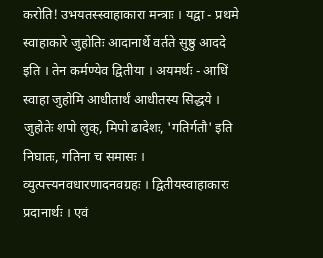करोति! उभयतस्स्वाहाकारा मन्त्राः । यद्वा - प्रथमे स्वाहाकारे जुहोतिः आदानार्थे वर्तते सुष्ठु आददे इति । तेन कर्मण्येव द्वितीया । अयमर्थः - आधिं स्वाहा जुहोमि आधीतार्थं आधीतस्य सिद्धये । जुहोतेः शपो लुक्, मिपो ढादेशः, 'गतिर्गतौ' इति निघातः, गतिना च समासः । व्युत्पत्त्यनवधारणादनवग्रहः । द्वितीयस्वाहाकारः प्रदानार्थः । एवं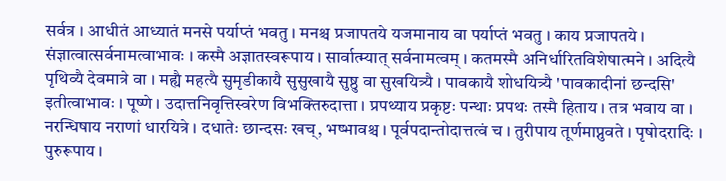सर्वत्र । आधीतं आध्यातं मनसे पर्याप्तं भवतु । मनश्च प्रजापतये यजमानाय वा पर्याप्तं भवतु । काय प्रजापतये । संज्ञात्वात्सर्वनामत्वाभावः । कस्मै अज्ञातस्वरूपाय । सार्वात्म्यात् सर्वनामत्वम् । कतमस्मै अनिर्धारितविशेषात्मने । अदित्यै पृथिव्यै देवमात्रे वा । मह्यै महत्यै सुमृडीकायै सुसुखायै सुष्ठु वा सुखयित्र्यै । पावकायै शोधयित्र्यै 'पावकादीनां छन्दसि' इतीत्वाभावः । पूष्णे । उदात्तनिवृत्तिस्वरेण विभक्तिरुदात्ता । प्रपथ्याय प्रकृष्टः पन्थाः प्रपथः तस्मै हिताय । तत्र भवाय वा । नरन्धिषाय नराणां धारयित्रे । दधातेः छान्दसः खच्, भष्भावश्च । पूर्वपदान्तोदात्तत्वं च । तुरीपाय तूर्णमाप्नुवते । पृषोदरादिः । पुरुरूपाय ।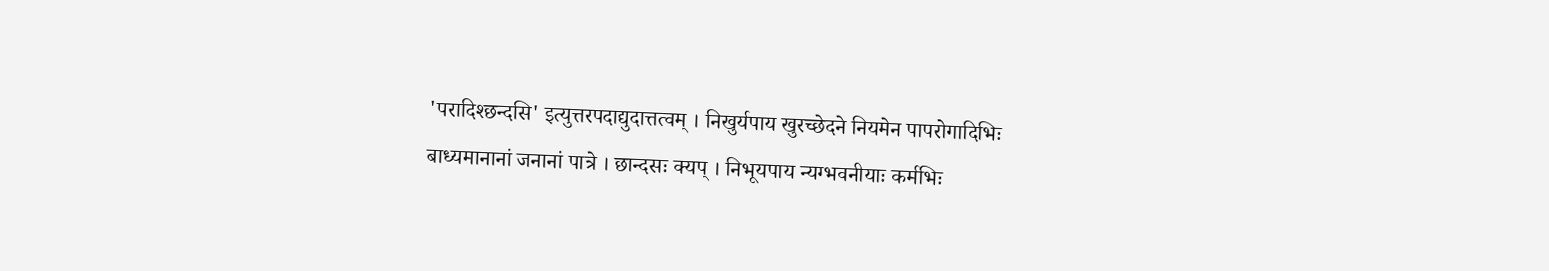'परादिश्छन्दसि' इत्युत्तरपदाद्युदात्तत्वम् । निखुर्यपाय खुरच्छेदने नियमेन पापरोगादिभिः बाध्यमानानां जनानां पात्रे । छान्दसः क्यप् । निभूयपाय न्यग्भवनीयाः कर्मभिः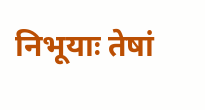निभूयाः तेषां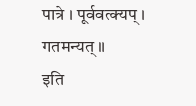पात्रे । पूर्ववत्क्यप् । गतमन्यत् ॥
इति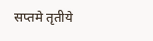सप्तमे तृतीये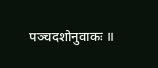पञ्चदशोनुवाकः ॥